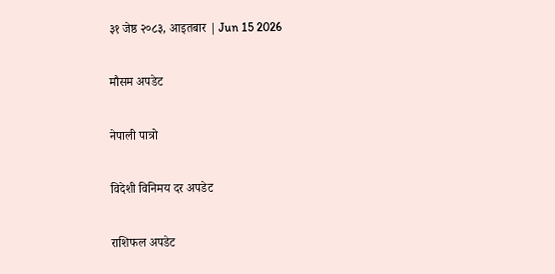३१ जेष्ठ २०८३, आइतबार | Jun 15 2026

मौसम अपडेट

नेपाली पात्रो

विदेशी विनिमय दर अपडेट

राशिफल अपडेट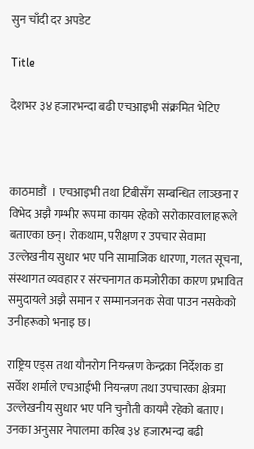सुन चाँदी दर अपडेट

Title

देशभर ३४ हजारभन्दा बढी एचआइभी संक्रमित भेटिए



काठमाडौं  । एचआइभी तथा टिबीसँग सम्बन्धित लाञ्छना र विभेद अझै गम्भीर रूपमा कायम रहेको सरोकारवालाहरूले बताएका छन्। रोकथाम, परीक्षण र उपचार सेवामा उल्लेखनीय सुधार भए पनि सामाजिक धारणा, गलत सूचना, संस्थागत व्यवहार र संरचनागत कमजोरीका कारण प्रभावित समुदायले अझै समान र सम्मानजनक सेवा पाउन नसकेको उनीहरूको भनाइ छ।

राष्ट्रिय एड्स तथा यौनरोग नियन्त्रण केन्द्रका निर्देशक डा सर्वेश शर्माले एचआईभी नियन्त्रण तथा उपचारका क्षेत्रमा उल्लेखनीय सुधार भए पनि चुनौती कायमै रहेको बताए। उनका अनुसार नेपालमा करिब ३४ हजारभन्दा बढी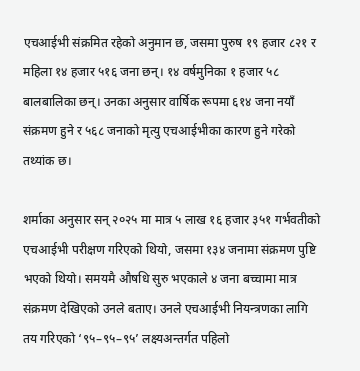एचआईभी संक्रमित रहेको अनुमान छ, जसमा पुरुष १९ हजार ८२१ र महिला १४ हजार ५१६ जना छन्। १४ वर्षमुनिका १ हजार ५८ बालबालिका छन्। उनका अनुसार वार्षिक रूपमा ६१४ जना नयाँ संक्रमण हुने र ५६८ जनाको मृत्यु एचआईभीका कारण हुने गरेको तथ्यांक छ।

शर्माका अनुसार सन् २०२५ मा मात्र ५ लाख १६ हजार ३५१ गर्भवतीको एचआईभी परीक्षण गरिएको थियो, जसमा १३४ जनामा संक्रमण पुष्टि भएको थियो। समयमै औषधि सुरु भएकाले ४ जना बच्चामा मात्र संक्रमण देखिएको उनले बताए। उनले एचआईभी नियन्त्रणका लागि तय गरिएको ‘९५–९५–९५’ लक्ष्यअन्तर्गत पहिलो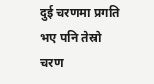दुई चरणमा प्रगति भए पनि तेस्रो चरण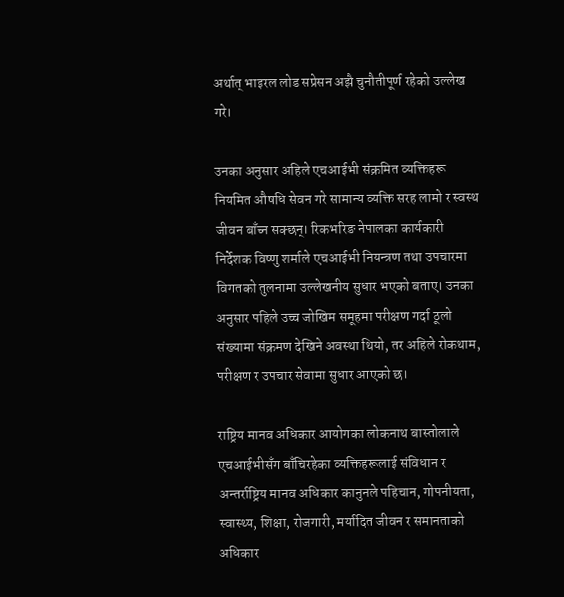अर्थात् भाइरल लोड सप्रेसन अझै चुनौतीपूर्ण रहेको उल्लेख गरे।

उनका अनुसार अहिले एचआईभी संक्रमित व्यक्तिहरू नियमित औषधि सेवन गरे सामान्य व्यक्ति सरह लामो र स्वस्थ जीवन बाँच्न सक्छन्। रिकभरिङ नेपालका कार्यकारी निर्देशक विष्णु शर्माले एचआईभी नियन्त्रण तथा उपचारमा विगतको तुलनामा उल्लेखनीय सुधार भएको बताए। उनका अनुसार पहिले उच्च जोखिम समूहमा परीक्षण गर्दा ठूलो संख्यामा संक्रमण देखिने अवस्था थियो, तर अहिले रोकथाम, परीक्षण र उपचार सेवामा सुधार आएको छ।

राष्ट्रिय मानव अधिकार आयोगका लोकनाथ बास्तोलाले एचआईभीसँग बाँचिरहेका व्यक्तिहरूलाई संविधान र अन्तर्राष्ट्रिय मानव अधिकार कानुनले पहिचान, गोपनीयता, स्वास्थ्य, शिक्षा, रोजगारी, मर्यादित जीवन र समानताको अधिकार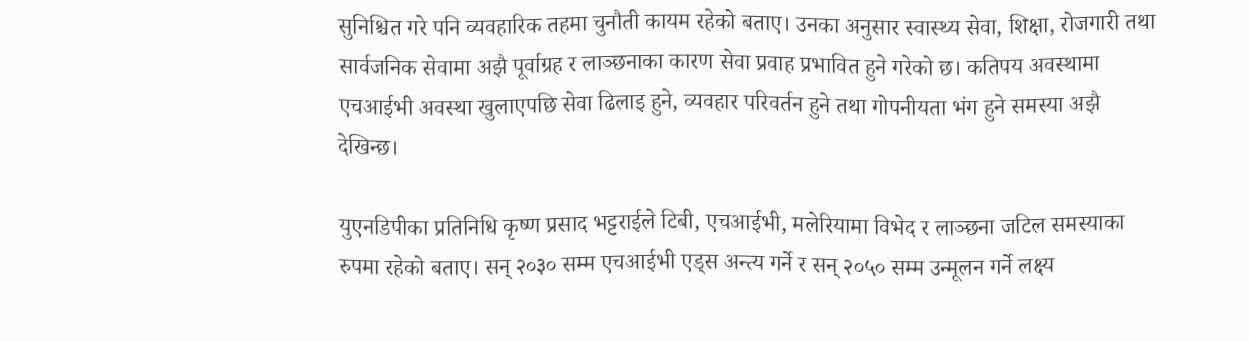सुनिश्चित गरे पनि व्यवहारिक तहमा चुनौती कायम रहेको बताए। उनका अनुसार स्वास्थ्य सेवा, शिक्षा, रोजगारी तथा सार्वजनिक सेवामा अझै पूर्वाग्रह र लाञ्छनाका कारण सेवा प्रवाह प्रभावित हुने गरेको छ। कतिपय अवस्थामा एचआईभी अवस्था खुलाएपछि सेवा ढिलाइ हुने, व्यवहार परिवर्तन हुने तथा गोपनीयता भंग हुने समस्या अझै देखिन्छ।

युएनडिपीका प्रतिनिधि कृष्ण प्रसाद भट्टराईले टिबी, एचआईभी, मलेरियामा विभेद र लाञ्छना जटिल समस्याका रुपमा रहेको बताए। सन् २०३० सम्म एचआईभी एड्स अन्त्य गर्ने र सन् २०५० सम्म उन्मूलन गर्ने लक्ष्य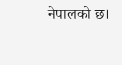नेपालको छ।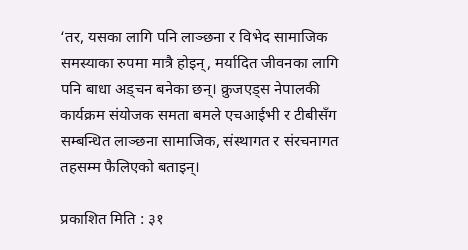‘तर, यसका लागि पनि लाञ्छना र विभेद सामाजिक समस्याका रुपमा मात्रै होइन्, मर्यादित जीवनका लागि पनि बाधा अड्चन बनेका छन्। क्रुजएड्स नेपालकी कार्यक्रम संयोजक समता बमले एचआईभी र टीबीसँग सम्बन्धित लाञ्छना सामाजिक, संस्थागत र संरचनागत तहसम्म फैलिएको बताइन्।

प्रकाशित मिति : ३१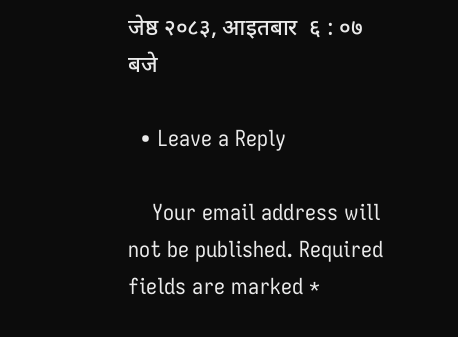जेष्ठ २०८३, आइतबार  ६ : ०७ बजे

  • Leave a Reply

    Your email address will not be published. Required fields are marked *